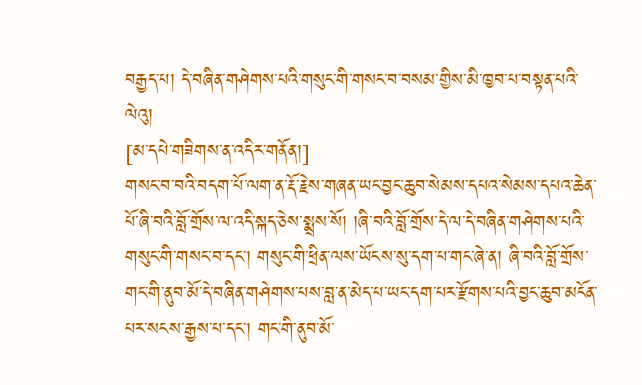བརྒྱད་པ། དེ་བཞིན་གཤེགས་པའི་གསུང་གི་གསང་བ་བསམ་གྱིས་མི་ཁྱབ་པ་བསྟན་པའི་ལེའུ།
[མ་དཔེ་གཟིགས་ན་འདིར་གནོན།]
གསང་བ་བའི་བདག་པོ་ལག་ན་རྡོ་རྗེས་གཞན་ཡང་བྱང་ཆུབ་སེམས་དཔའ་སེམས་དཔའ་ཆེན་པོ་ཞི་བའི་བློ་གྲོས་ལ་འདི་སྐད་ཅེས་སྨྲས་སོ། །ཞི་བའི་བློ་གྲོས་དེ་ལ་དེ་བཞིན་གཤེགས་པའི་གསུང་གི་གསང་བ་དང་། གསུང་གི་ཕྲིན་ལས་ཡོངས་སུ་དག་པ་གང་ཞེ་ན། ཞི་བའི་བློ་གྲོས་གང་གི་ནུབ་མོ་དེ་བཞིན་གཤེགས་པས་བླ་ན་མེད་པ་ཡང་དག་པར་རྫོགས་པའི་བྱང་ཆུབ་མངོན་པར་སངས་རྒྱས་པ་དང་། གང་གི་ནུབ་མོ་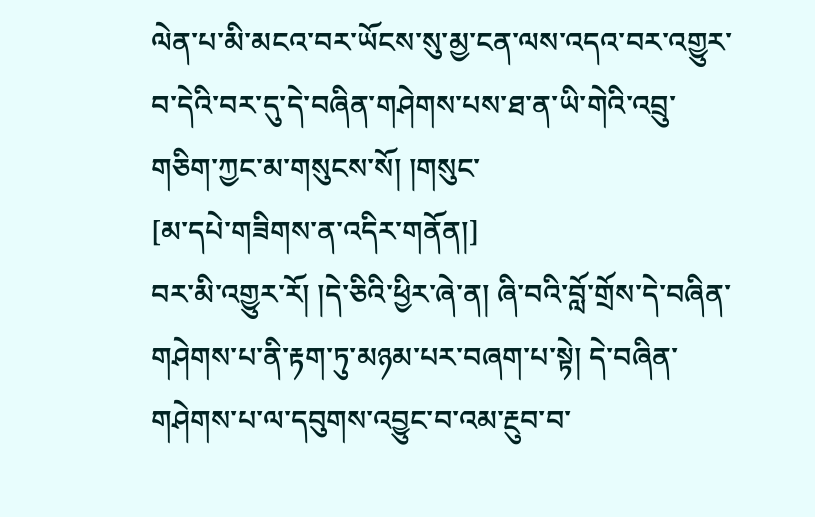ལེན་པ་མི་མངའ་བར་ཡོངས་སུ་མྱ་ངན་ལས་འདའ་བར་འགྱུར་བ་དེའི་བར་དུ་དེ་བཞིན་གཤེགས་པས་ཐ་ན་ཡི་གེའི་འབྲུ་གཅིག་ཀྱང་མ་གསུངས་སོ། །གསུང་
[མ་དཔེ་གཟིགས་ན་འདིར་གནོན།]
བར་མི་འགྱུར་རོ། །དེ་ཅིའི་ཕྱིར་ཞེ་ན། ཞི་བའི་བློ་གྲོས་དེ་བཞིན་གཤེགས་པ་ནི་རྟག་ཏུ་མཉམ་པར་བཞག་པ་སྟེ། དེ་བཞིན་གཤེགས་པ་ལ་དབུགས་འབྱུང་བ་འམ་རྔུབ་བ་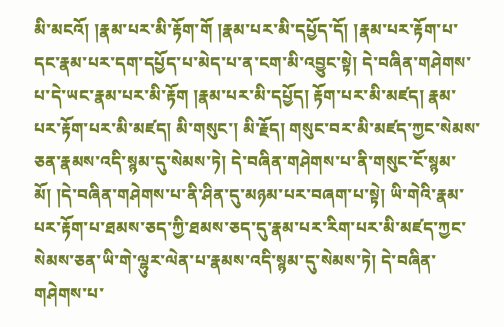མི་མངའོ། །རྣམ་པར་མི་རྟོག་གོ །རྣམ་པར་མི་དཔྱོད་དོ། །རྣམ་པར་རྟོག་པ་དང་རྣམ་པར་དག་དཔྱོད་པ་མེད་པ་ན་ངག་མི་འབྱུང་སྟེ། དེ་བཞིན་གཤེགས་པ་དེ་ཡང་རྣམ་པར་མི་རྟོག །རྣམ་པར་མི་དཔྱོད། རྟོག་པར་མི་མཛད། རྣམ་པར་རྟོག་པར་མི་མཛད། མི་གསུང་། མི་རྗོད། གསུང་བར་མི་མཛད་ཀྱང་སེམས་ཅན་རྣམས་འདི་སྙམ་དུ་སེམས་ཏེ། དེ་བཞིན་གཤེགས་པ་ནི་གསུང་ངོ་སྙམ་མོ། །དེ་བཞིན་གཤེགས་པ་ནི་ཤིན་དུ་མཉམ་པར་བཞག་པ་སྟེ། ཡི་གེའི་རྣམ་པར་རྟོག་པ་ཐམས་ཅད་ཀྱི་ཐམས་ཅད་དུ་རྣམ་པར་རིག་པར་མི་མཛད་ཀྱང་སེམས་ཅན་ཡི་གེ་ལྷུར་ལེན་པ་རྣམས་འདི་སྙམ་དུ་སེམས་ཏེ། དེ་བཞིན་གཤེགས་པ་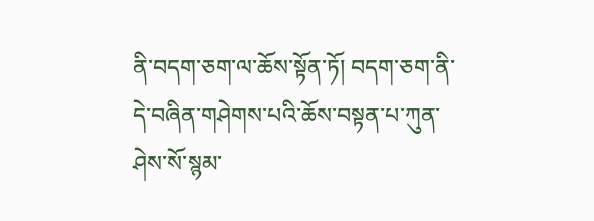ནི་བདག་ཅག་ལ་ཆོས་སྟོན་ཏོ། བདག་ཅག་ནི་དེ་བཞིན་གཤེགས་པའི་ཆོས་བསྟན་པ་ཀུན་ཤེས་སོ་སྙམ་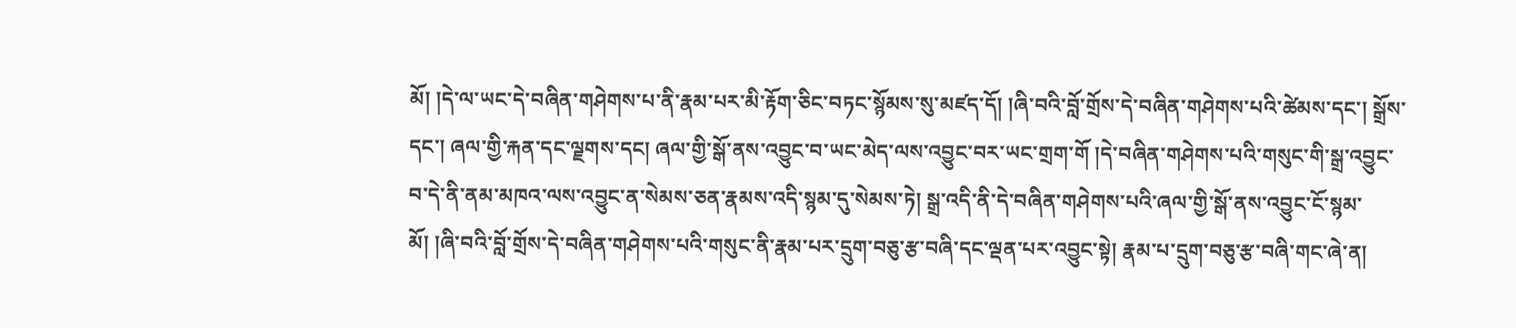མོ། །དེ་ལ་ཡང་དེ་བཞིན་གཤེགས་པ་ནི་རྣམ་པར་མི་རྟོག་ཅིང་བཏང་སྙོམས་སུ་མཛད་དོ། །ཞི་བའི་བློ་གྲོས་དེ་བཞིན་གཤེགས་པའི་ཚེམས་དང་། སྒྲོས་དང་། ཞལ་གྱི་རྐན་དང་ལྗགས་དང། ཞལ་གྱི་སྒོ་ནས་འབྱུང་བ་ཡང་མེད་ལས་འབྱུང་བར་ཡང་གྲག་གོ །དེ་བཞིན་གཤེགས་པའི་གསུང་གི་སྒྲ་འབྱུང་བ་དེ་ནི་ནམ་མཁའ་ལས་འབྱུང་ན་སེམས་ཅན་རྣམས་འདི་སྙམ་དུ་སེམས་ཏེ། སྒྲ་འདི་ནི་དེ་བཞིན་གཤེགས་པའི་ཞལ་གྱི་སྒོ་ནས་འབྱུང་ངོ་སྙམ་མོ། །ཞི་བའི་བློ་གྲོས་དེ་བཞིན་གཤེགས་པའི་གསུང་ནི་རྣམ་པར་དྲུག་བཅུ་རྩ་བཞི་དང་ལྡན་པར་འབྱུང་སྟེ། རྣམ་པ་དྲུག་བཅུ་རྩ་བཞི་གང་ཞེ་ན།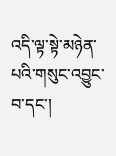འདི་ལྟ་སྟེ་མཉེན་པའི་གསུང་འབྱུང་བ་དང་།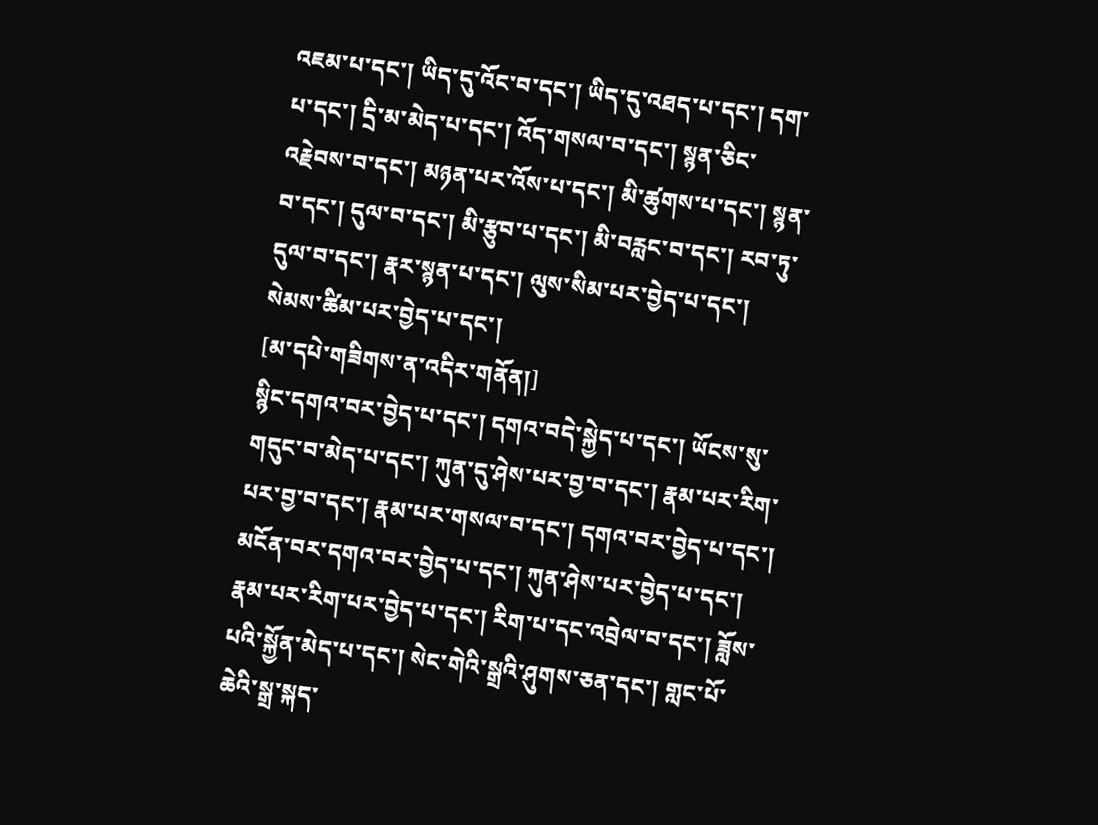འཇམ་པ་དང་། ཡིད་དུ་འོང་བ་དང་། ཡིད་དུ་འཐད་པ་དང་། དག་པ་དང་། དྲི་མ་མེད་པ་དང་། འོད་གསལ་བ་དང་། སྙན་ཅིང་འརྗེབས་བ་དང་། མཉན་པར་འོས་པ་དང་། མི་ཚུགས་པ་དང་། སྙན་བ་དང་། དུལ་བ་དང་། མི་རྩུབ་པ་དང་། མི་བརླང་བ་དང་། རབ་ཏུ་དུལ་བ་དང་། རྣར་སྙན་པ་དང་། ལུས་སིམ་པར་བྱེད་པ་དང་། སེམས་ཚིམ་པར་བྱེད་པ་དང་།
[མ་དཔེ་གཟིགས་ན་འདིར་གནོན།]
སྙིང་དགའ་བར་བྱེད་པ་དང་། དགའ་བདེ་སྐྱེད་པ་དང་། ཡོངས་སུ་གདུང་བ་མེད་པ་དང་། ཀུན་དུ་ཤེས་པར་བྱ་བ་དང་། རྣམ་པར་རིག་པར་བྱ་བ་དང་། རྣམ་པར་གསལ་བ་དང་། དགའ་བར་བྱེད་པ་དང་། མངོན་བར་དགའ་བར་བྱེད་པ་དང་། ཀུན་ཤེས་པར་བྱེད་པ་དང་། རྣམ་པར་རིག་པར་བྱེད་པ་དང་། རིག་པ་དང་འབྲེལ་བ་དང་། ཟློས་པའི་སྐྱོན་མེད་པ་དང་། སེང་གེའི་སྒྲའི་ཤུགས་ཅན་དང་། གླང་པོ་ཆེའི་སྒྲ་སྐད་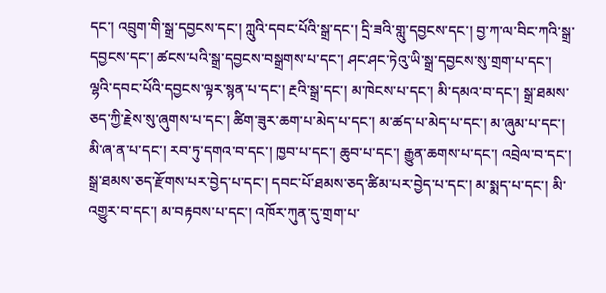དང་། འབྲུག་གི་སྒྲ་དབྱངས་དང་། ཀླུའི་དབང་པོའི་སྒྲ་དང་། དྲི་ཟའི་གླུ་དབྱངས་དང་། བྱ་ཀ་ལ་བིང་ཀའི་སྒྲ་དབྱངས་དང་། ཚངས་པའི་སྒྲ་དབྱངས་བསྒྲགས་པ་དང་། ཤང་ཤང་ཏེའུ་ཡི་སྒྲ་དབྱངས་སུ་གྲག་པ་དང་། ལྷའི་དབང་པོའི་དབྱངས་ལྟར་སྙན་པ་དང་། རྔའི་སྒྲ་དང་། མ་ཁེངས་པ་དང་། མི་དམའ་བ་དང་། སྒྲ་ཐམས་ཅད་ཀྱི་རྗེས་སུ་ཞུགས་པ་དང་། ཚིག་ཟུར་ཆག་པ་མེད་པ་དང་། མ་ཚད་པ་མེད་པ་དང་། མ་ཞུམ་པ་དང་། མི་ཞ་ན་པ་དང་། རབ་ཏུ་དགའ་བ་དང་། ཁྱབ་པ་དང་། ཆུབ་པ་དང་། རྒྱུན་ཆགས་པ་དང་། འབྲེལ་བ་དང་། སྒྲ་ཐམས་ཅད་རྫོགས་པར་བྱེད་པ་དང་། དབང་པོ་ཐམས་ཅད་ཚིམ་པར་བྱེད་པ་དང་། མ་སྨད་པ་དང་། མི་འགྱུར་བ་དང་། མ་བརྟབས་པ་དང་། འཁོར་ཀུན་དུ་གྲག་པ་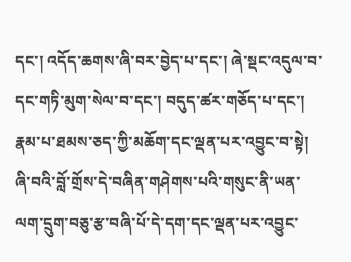དང་། འདོད་ཆགས་ཞི་བར་བྱེད་པ་དང་། ཞེ་སྡང་འདུལ་བ་དང་གཏི་མུག་སེལ་བ་དང་། བདུད་ཚར་གཅོད་པ་དང་། རྣམ་པ་ཐམས་ཅད་ཀྱི་མཆོག་དང་ལྡན་པར་འབྱུང་བ་སྟེ། ཞི་བའི་བློ་གྲོས་དེ་བཞིན་གཤེགས་པའི་གསུང་ནི་ཡན་ལག་དྲུག་བཅུ་རྩ་བཞི་པོ་དེ་དག་དང་ལྡན་པར་འབྱུང་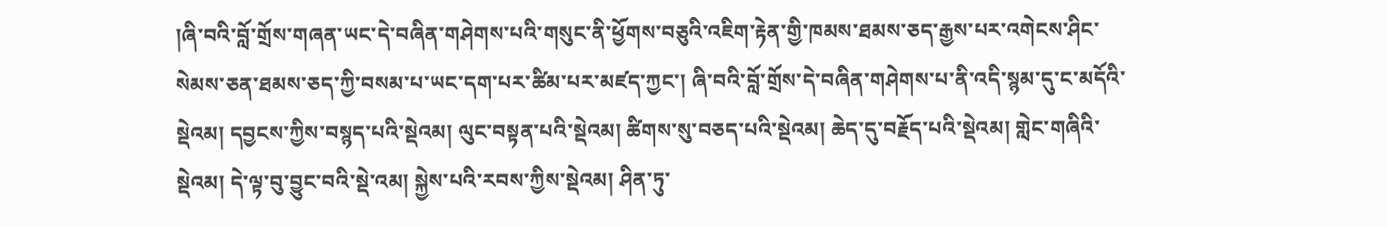།ཞི་བའི་བློ་གྲོས་གཞན་ཡང་དེ་བཞིན་གཤེགས་པའི་གསུང་ནི་ཕྱོགས་བཅུའི་འཇིག་རྟེན་གྱི་ཁམས་ཐམས་ཅད་རྒྱས་པར་འགེངས་ཤིང་སེམས་ཅན་ཐམས་ཅད་ཀྱི་བསམ་པ་ཡང་དག་པར་ཚིམ་པར་མཛད་ཀྱང་། ཞི་བའི་བློ་གྲོས་དེ་བཞིན་གཤེགས་པ་ནི་འདི་སྙམ་དུ་ང་མདོའི་སྡེའམ། དབྱངས་ཀྱིས་བསྙད་པའི་སྡེའམ། ལུང་བསྟན་པའི་སྡེའམ། ཚིགས་སུ་བཅད་པའི་སྡེའམ། ཆེད་དུ་བརྗོད་པའི་སྡེའམ། གླེང་གཞིའི་སྡེའམ། དེ་ལྟ་བུ་བྱུང་བའི་སྡེ་འམ། སྐྱེས་པའི་རབས་ཀྱིས་སྡེའམ། ཤིན་ཏུ་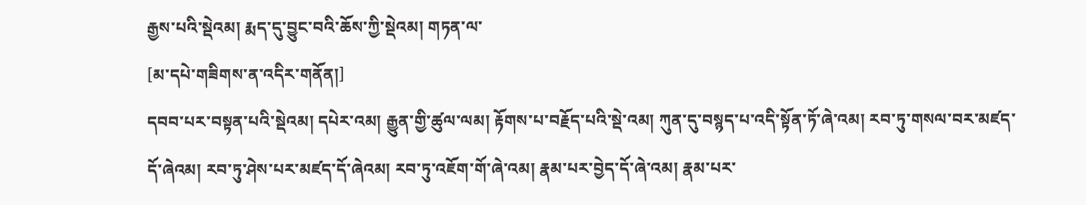རྒྱས་པའི་སྡེའམ། རྨད་དུ་བྱུང་བའི་ཆོས་ཀྱི་སྡེའམ། གཏན་ལ་
[མ་དཔེ་གཟིགས་ན་འདིར་གནོན།]
དབབ་པར་བསྟན་པའི་སྡེའམ། དཔེར་འམ། རྒྱུན་གྱི་ཚུལ་ལམ། རྟོགས་པ་བརྗོད་པའི་སྡེ་འམ། ཀུན་དུ་བསྙད་པ་འདི་སྟོན་ཏོ་ཞེ་འམ། རབ་ཏུ་གསལ་བར་མཛད་དོ་ཞེའམ། རབ་ཏུ་ཤེས་པར་མཛད་དོ་ཞེའམ། རབ་ཏུ་འཇོག་གོ་ཞེ་འམ། རྣམ་པར་བྱེད་དོ་ཞེ་འམ། རྣམ་པར་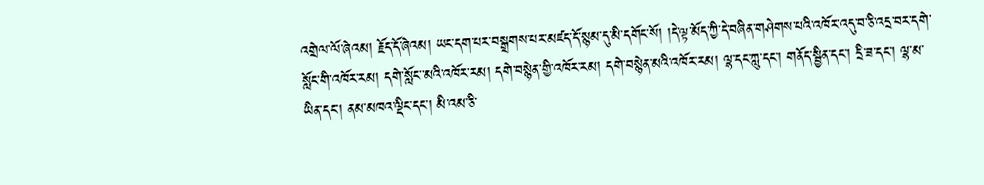འགྲེལ་ལོ་ཞེའམ། རྗོད་དོ་ཞེའམ། ཡང་དག་པར་བསྒྲགས་པར་མཛད་དོ་སྙམ་དུ་མི་དགོང་སོ། །དེ་ལྟ་མོད་ཀྱི་དེ་བཞིན་གཤེགས་པའི་འཁོར་འདུ་བ་ཅི་འདྲ་བར་དགེ་སློང་གི་འཁོར་རམ། དགེ་སློང་་མའི་འཁོར་རམ། དགེ་བསྙེན་གྱི་འཁོར་རམ། དགེ་བསྙེན་མའི་འཁོར་རམ། ལྷ་དང་ཀླུ་དང་། གནོད་སྦྱིན་དང་། དྲི་ཟ་དང་། ལྷ་མ་ཡིན་དང་། ནམ་མཁའ་ལྡིང་དང་། མི་འམ་ཅི་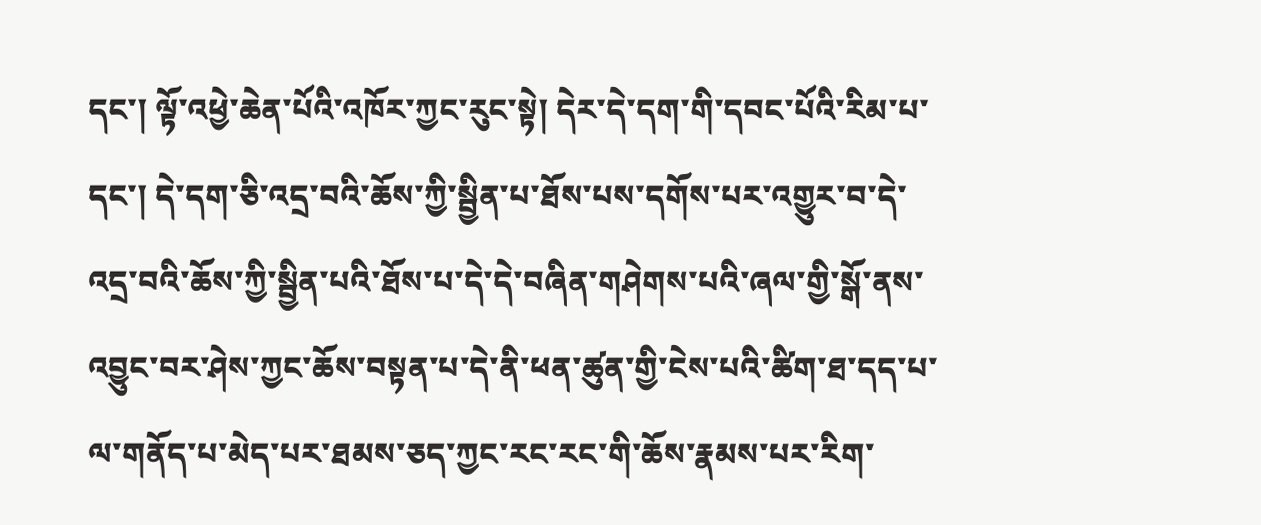དང་། ལྟོ་འཕྱེ་ཆེན་པོའི་འཁོར་ཀྱང་རུང་སྟེ། དེར་དེ་དག་གི་དབང་པོའི་རིམ་པ་དང་། དེ་དག་ཅི་འདྲ་བའི་ཆོས་ཀྱི་སྦྱིན་པ་ཐོས་པས་དགོས་པར་འགྱུར་བ་དེ་འདྲ་བའི་ཆོས་ཀྱི་སྦྱིན་པའི་ཐོས་པ་དེ་དེ་བཞིན་གཤེགས་པའི་ཞལ་གྱི་སྒོ་ནས་འབྱུང་བར་ཤེས་ཀྱང་ཆོས་བསྟན་པ་དེ་ནི་ཕན་ཚུན་གྱི་ངེས་པའི་ཚིག་ཐ་དད་པ་ལ་གནོད་པ་མེད་པར་ཐམས་ཅད་ཀྱང་རང་རང་གི་ཆོས་རྣམས་པར་རིག་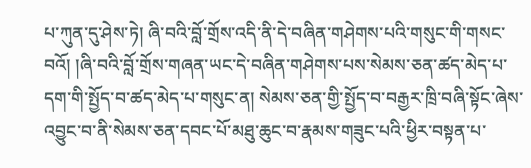པ་ཀུན་དུ་ཤེས་ཏེ། ཞི་བའི་བློ་གྲོས་འདི་ནི་དེ་བཞིན་གཤེགས་པའི་གསུང་གི་གསང་བའོ། །ཞི་བའི་བློ་གྲོས་གཞན་ཡང་དེ་བཞིན་གཤེགས་པས་སེམས་ཅན་ཚད་མེད་པ་དག་གི་སྤྱོད་བ་ཚད་མེད་པ་གསུང་ན། སེམས་ཅན་གྱི་སྤྱོད་བ་བརྒྱར་ཁྲི་བཞི་སྟོང་ཞེས་འབྱུང་བ་ནི་སེམས་ཅན་དབང་པོ་མཐུ་ཆུང་བ་རྣམས་གཟུང་པའི་ཕྱིར་བསྟན་པ་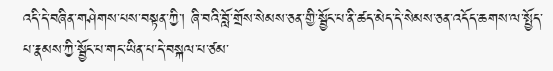འདི་དེ་བཞིན་གཤེགས་པས་བསྟན་ཀྱི་། ཞི་བའི་བློ་གྲོས་སེམས་ཅན་གྱི་སྦྱོང་པ་ནི་ཚད་མེད་དེ་སེམས་ཅན་འདོད་ཆགས་ལ་སྤྱོད་པ་རྣམས་ཀྱི་སྦྱོང་པ་གང་ཡིན་པ་དེ་བསྐལ་པ་ཙམ་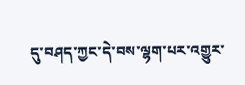དུ་བཤད་ཀྱང་དེ་བས་ལྷག་པར་འགྱུར་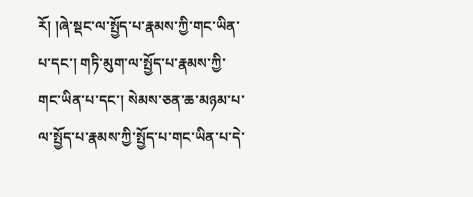རོ། །ཞེ་སྡང་ལ་སྤྱོད་པ་རྣམས་ཀྱི་གང་ཡིན་པ་དང་། གཏི་མུག་ལ་སྤྱོད་པ་རྣམས་ཀྱི་གང་ཡིན་པ་དང་། སེམས་ཅན་ཆ་མཉམ་པ་ལ་སྤྱོད་པ་རྣམས་ཀྱི་སྤྱོད་པ་གང་ཡིན་པ་དེ་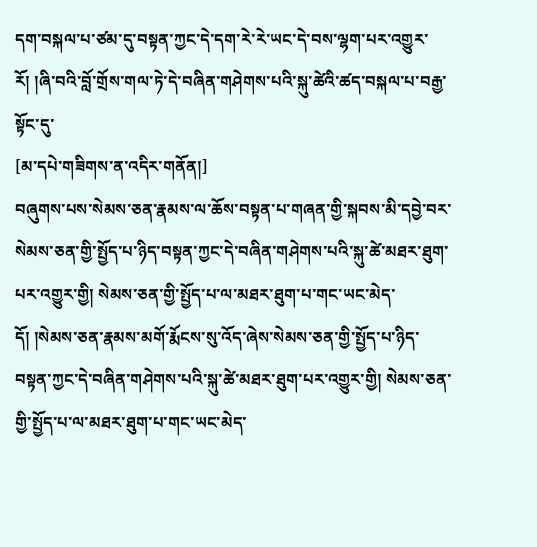དག་བསྐལ་པ་ཙམ་དུ་བསྟན་ཀྱང་དེ་དག་རེ་རེ་ཡང་དེ་བས་ལྷག་པར་འགྱུར་རོ། །ཞི་བའི་བློ་གྲོས་གལ་ཏེ་དེ་བཞིན་གཤེགས་པའི་སྐུ་ཚེའི་ཚད་བསྐལ་པ་བརྒྱ་སྟོང་དུ་
[མ་དཔེ་གཟིགས་ན་འདིར་གནོན།]
བཞུགས་པས་སེམས་ཅན་རྣམས་ལ་ཆོས་བསྟན་པ་གཞན་གྱི་སྐབས་མི་དབྱེ་བར་སེམས་ཅན་གྱི་སྤྱོད་པ་ཉིད་བསྟན་ཀྱང་དེ་བཞིན་གཤེགས་པའི་སྐུ་ཚེ་མཐར་ཐུག་པར་འགྱུར་གྱི། སེམས་ཅན་གྱི་སྤྱོད་པ་ལ་མཐར་ཐུག་པ་གང་ཡང་མེད་དོ། །སེམས་ཅན་རྣམས་མགོ་རྨོངས་སུ་འོད་ཞེས་སེམས་ཅན་གྱི་སྤྱོད་པ་ཉིད་བསྟན་ཀྱང་དེ་བཞིན་གཤེགས་པའི་སྐུ་ཚེ་མཐར་ཐུག་པར་འགྱུར་གྱི། སེམས་ཅན་གྱི་སྤྱོད་པ་ལ་མཐར་ཐུག་པ་གང་ཡང་མེད་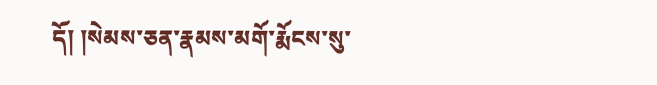དོ། །སེམས་ཅན་རྣམས་མགོ་རྨོངས་སུ་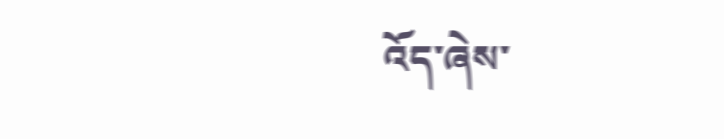འོད་ཞེས་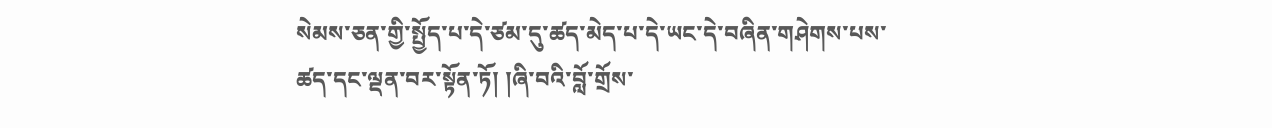སེམས་ཅན་གྱི་སྤྱོད་པ་དེ་ཙམ་དུ་ཚད་མེད་པ་དེ་ཡང་དེ་བཞིན་གཤེགས་པས་ཚད་དང་ལྡན་བར་སྟོན་ཏོ། །ཞི་བའི་བློ་གྲོས་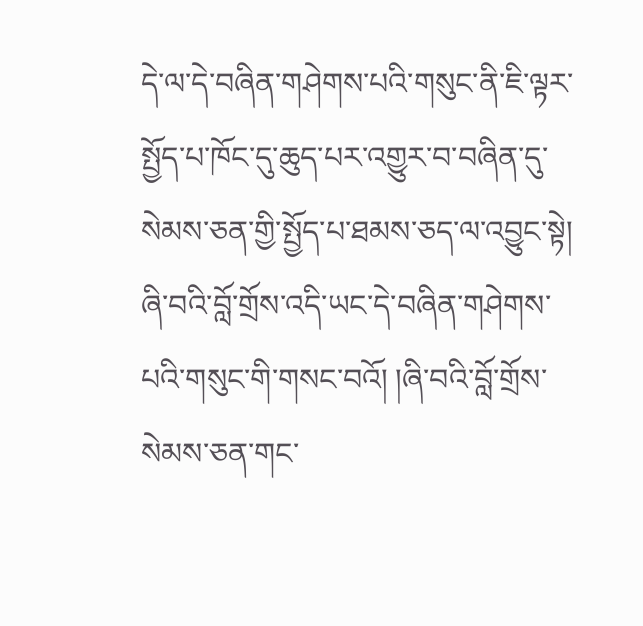དེ་ལ་དེ་བཞིན་གཤེགས་པའི་གསུང་ནི་ཇི་ལྟར་སྤྱོད་པ་ཁོང་དུ་ཆུད་པར་འགྱུར་བ་བཞིན་དུ་སེམས་ཅན་གྱི་སྤྱོད་པ་ཐམས་ཅད་ལ་འབྱུང་སྟེ། ཞི་བའི་བློ་གྲོས་འདི་ཡང་དེ་བཞིན་གཤེགས་པའི་གསུང་གི་གསང་བའོ། །ཞི་བའི་བློ་གྲོས་སེམས་ཅན་གང་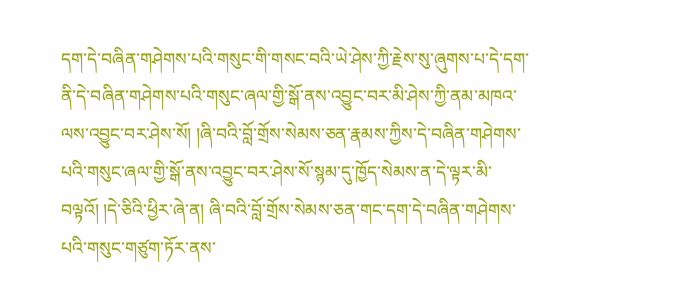དག་དེ་བཞིན་གཤེགས་པའི་གསུང་གི་གསང་བའི་ཡེ་ཤེས་ཀྱི་རྗེས་སུ་ཞུགས་པ་དེ་དག་ནི་དེ་བཞིན་གཤེགས་པའི་གསུང་ཞལ་གྱི་སྒོ་ནས་འབྱུང་བར་མི་ཤེས་ཀྱི་ནམ་མཁའ་ལས་འབྱུང་བར་ཤེས་སོ། །ཞི་བའི་བློ་གྲོས་སེམས་ཅན་རྣམས་ཀྱིས་དེ་བཞིན་གཤེགས་པའི་གསུང་ཞལ་གྱི་སྒོ་ནས་འབྱུང་བར་ཤེས་སོ་སྙམ་དུ་ཁྱོད་སེམས་ན་དེ་ལྟར་མི་བལྟའོ། །དེ་ཅིའི་ཕྱིར་ཞེ་ན། ཞི་བའི་བློ་གྲོས་སེམས་ཅན་གང་དག་དེ་བཞིན་གཤེགས་པའི་གསུང་གཙུག་ཏོར་ནས་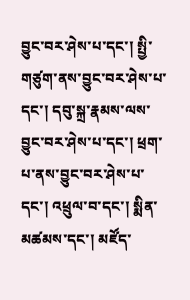བྱུང་བར་ཤེས་པ་དང་། སྤྱི་གཙུག་ནས་བྱུང་བར་ཤེས་པ་དང་། དབུ་སྐྲ་རྣམས་ལས་བྱུང་བར་ཤེས་པ་དང་། ཕྲག་པ་ནས་བྱུང་བར་ཤེས་པ་དང་། འཕྲུལ་བ་དང་། སྨིན་མཚམས་དང་། མཛོད་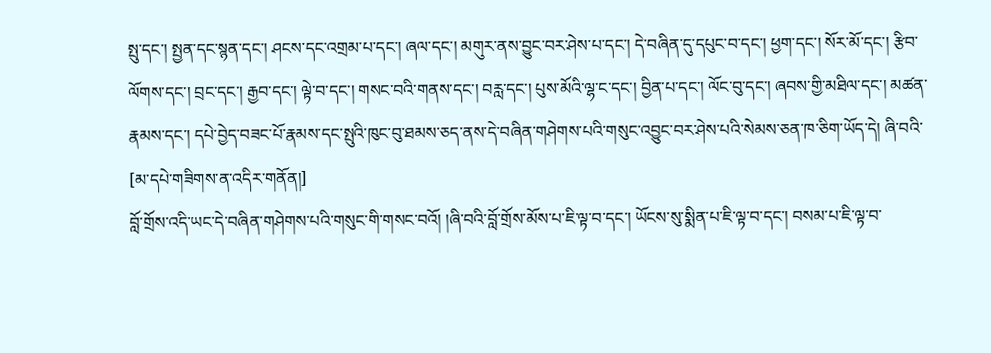སྤུ་དང་། སྤྱན་དང་སྙན་དང་། ཤངས་དང་འགྲམ་པ་དང་། ཞལ་དང་། མགུར་ནས་བྱུང་བར་ཤེས་པ་དང་། དེ་བཞིན་དུ་དཔུང་བ་དང་། ཕྱག་དང་། སོར་མོ་དང་། རྩིབ་ལོགས་དང་། བྲང་དང་། རྒྱབ་དང་། ལྟེ་བ་དང་། གསང་བའི་གནས་དང་། བརླ་དང་། པུས་མོའི་ལྷ་ང་དང་། བྱིན་པ་དང་། ལོང་བུ་དང་། ཞབས་གྱི་མཐིལ་དང་། མཚན་རྣམས་དང་། དཔེ་བྱེད་བཟང་པོ་རྣམས་དང་སྤུའི་ཁུང་བུ་ཐམས་ཅད་ནས་དེ་བཞིན་གཤེགས་པའི་གསུང་འབྱུང་བར་ཤེས་པའི་སེམས་ཅན་ཁ་ཅིག་ཡོད་དེ། ཞི་བའི་
[མ་དཔེ་གཟིགས་ན་འདིར་གནོན།]
བློ་གྲོས་འདི་ཡང་དེ་བཞིན་གཤེགས་པའི་གསུང་གི་གསང་བའོ། །ཞི་བའི་བློ་གྲོས་མོས་པ་ཇི་ལྟ་བ་དང་། ཡོངས་སུ་སྨིན་པ་ཇི་ལྟ་བ་དང་། བསམ་པ་ཇི་ལྟ་བ་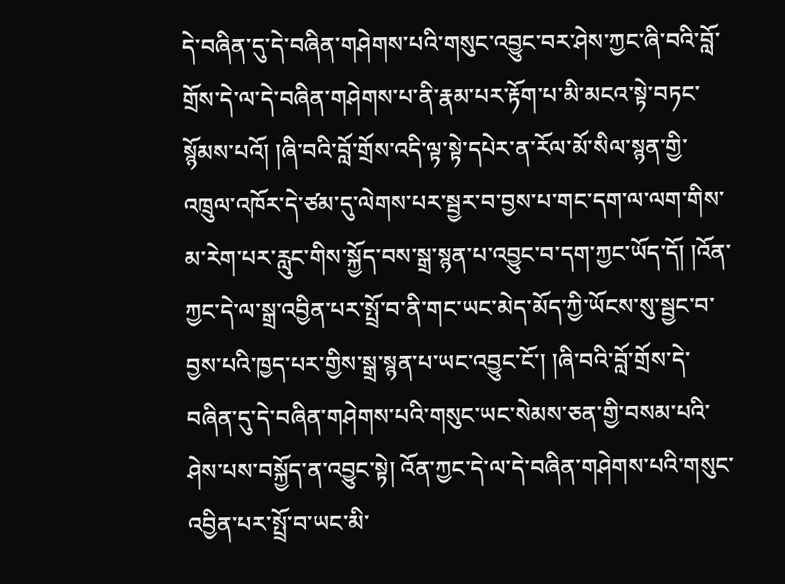དེ་བཞིན་དུ་དེ་བཞིན་གཤེགས་པའི་གསུང་འབྱུང་བར་ཤེས་ཀྱང་ཞི་བའི་བློ་གྲོས་དེ་ལ་དེ་བཞིན་གཤེགས་པ་ནི་རྣམ་པར་རྟོག་པ་མི་མངའ་སྟེ་བཏང་སྙོམས་པའོ། །ཞི་བའི་བློ་གྲོས་འདི་ལྟ་སྟེ་དཔེར་ན་རོལ་མོ་སིལ་སྙན་གྱི་འཁྲུལ་འཁོར་དེ་ཙམ་དུ་ལེགས་པར་སྦྱར་བ་བྱས་པ་གང་དག་ལ་ལག་གིས་མ་རེག་པར་རླུང་གིས་སྐྱོད་བས་སྒྲ་སྙན་པ་འབྱུང་བ་དག་ཀྱང་ཡོད་དོ། །འོན་ཀྱང་དེ་ལ་སྒྲ་འབྱིན་པར་སྤྲོ་བ་ནི་གང་ཡང་མེད་མོད་ཀྱི་ཡོངས་སུ་སྦྱང་བ་བྱས་པའི་ཁྱད་པར་གྱིས་སྒྲ་སྙན་པ་ཡང་འབྱུང་ངོ་། །ཞི་བའི་བློ་གྲོས་དེ་བཞིན་དུ་དེ་བཞིན་གཤེགས་པའི་གསུང་ཡང་སེམས་ཅན་གྱི་བསམ་པའི་ཤེས་པས་བསྐྱོད་ན་འབྱུང་སྟེ། འོན་ཀྱང་དེ་ལ་དེ་བཞིན་གཤེགས་པའི་གསུང་འབྱིན་པར་སྤྲོ་བ་ཡང་མི་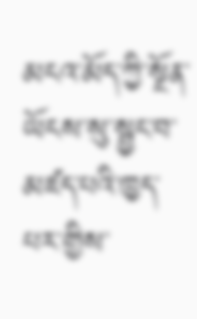མངའ་མོད་ཀྱི་སྔོན་ཡོངས་སུ་སྦྱང་བ་མཛད་པའི་ཁྱད་པར་གྱིས་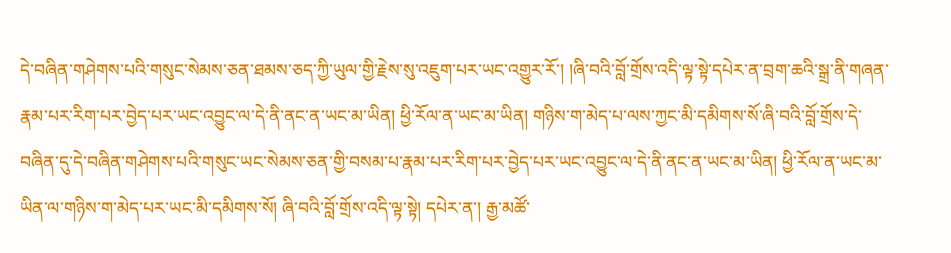དེ་བཞིན་གཤེགས་པའི་གསུང་སེམས་ཅན་ཐམས་ཅད་ཀྱི་ཡུལ་གྱི་རྗེས་སུ་འཇུག་པར་ཡང་འགྱུར་རོ་། །ཞི་བའི་བློ་གྲོས་འདི་ལྟ་སྟེ་དཔེར་ན་བྲག་ཆའི་སྒྲ་ནི་གཞན་རྣམ་པར་རིག་པར་བྱེད་པར་ཡང་འབྱུང་ལ་དེ་ནི་ནང་ན་ཡང་མ་ཡིན། ཕྱི་རོལ་ན་ཡང་མ་ཡིན། གཉིས་ག་མེད་པ་ལས་ཀྱང་མི་དམིགས་སོ་ཞི་བའི་བློ་གྲོས་དེ་བཞིན་དུ་དེ་བཞིན་གཤེགས་པའི་གསུང་ཡང་སེམས་ཅན་གྱི་བསམ་པ་རྣམ་པར་རིག་པར་བྱེད་པར་ཡང་འབྱུང་ལ་དེ་ནི་ནང་ན་ཡང་མ་ཡིན། ཕྱི་རོལ་ན་ཡང་མ་ཡིན་ལ་གཉིས་ག་མེད་པར་ཡང་མི་དམིགས་སོ། ཞི་བའི་བློ་གྲོས་འདི་ལྟ་སྟེ། དཔེར་ན་། རྒྱ་མཚོ་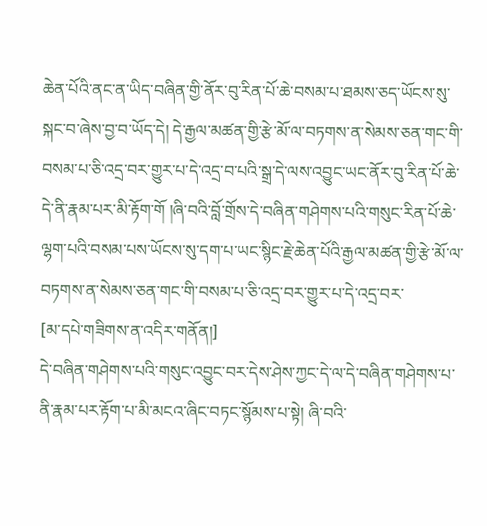ཆེན་པོའི་ནང་ན་ཡིད་བཞིན་གྱི་ནོར་བུ་རིན་པོ་ཆེ་བསམ་པ་ཐམས་ཅད་ཡོངས་སུ་སྐང་བ་ཞེས་བྱ་བ་ཡོད་དེ། དེ་རྒྱལ་མཚན་གྱི་རྩེ་མོ་ལ་བཏགས་ན་སེམས་ཅན་གང་གི་བསམ་པ་ཅི་འདྲ་བར་གྱུར་པ་དེ་འདྲ་བ་པའི་སྒྲ་དེ་ལས་འབྱུང་ཡང་ནོར་བུ་རིན་པོ་ཆེ་དེ་ནི་རྣམ་པར་མི་རྟོག་གོ །ཞི་བའི་བློ་གྲོས་དེ་བཞིན་གཤེགས་པའི་གསུང་རིན་པོ་ཆེ་ལྷག་པའི་བསམ་པས་ཡོངས་སུ་དག་པ་ཡང་སྙིང་རྗེ་ཆེན་པོའི་རྒྱལ་མཚན་གྱི་རྩེ་མོ་ལ་བཏགས་ན་སེམས་ཅན་གང་གི་བསམ་པ་ཅི་འདྲ་བར་གྱུར་པ་དེ་འདྲ་བར་
[མ་དཔེ་གཟིགས་ན་འདིར་གནོན།]
དེ་བཞིན་གཤེགས་པའི་གསུང་འབྱུང་བར་དེས་ཤེས་ཀྱང་དེ་ལ་དེ་བཞིན་གཤེགས་པ་ནི་རྣམ་པར་རྟོག་པ་མི་མངའ་ཞིང་བཏང་སྙོམས་པ་སྟེ། ཞི་བའི་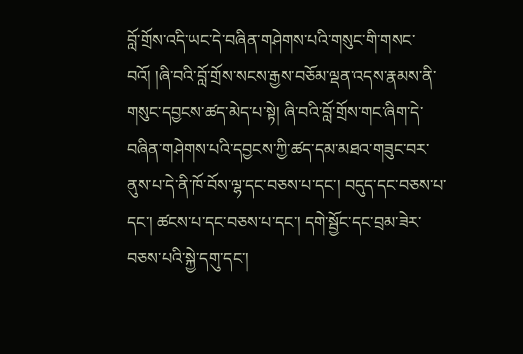བློ་གྲོས་འདི་ཡང་དེ་བཞིན་གཤེགས་པའི་གསུང་གི་གསང་བའོ། །ཞི་བའི་བློ་གྲོས་སངས་རྒྱས་བཅོམ་ལྡན་འདས་རྣམས་ནི་གསུང་དབྱངས་ཚད་མེད་པ་སྟེ། ཞི་བའི་བློ་གྲོས་གང་ཞིག་དེ་བཞིན་གཤེགས་པའི་དབྱངས་ཀྱི་ཚད་དམ་མཐའ་གཟུང་བར་ནུས་པ་དེ་ནི་ཁོ་བོས་ལྷ་དང་བཅས་པ་དང་། བདུད་དང་བཅས་པ་དང་། ཚངས་པ་དང་བཅས་པ་དང་། དགེ་སྦྱོང་དང་བྲམ་ཟེར་བཅས་པའི་སྐྱེ་དགུ་དང་།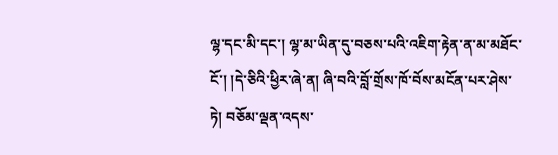ལྷ་དང་མི་དང་། ལྷ་མ་ཡིན་དུ་བཅས་པའི་འཇིག་རྟེན་ན་མ་མཐོང་ངོ་། །དེ་ཅིའི་ཕྱིར་ཞེ་ན། ཞི་བའི་བློ་གྲོས་ཁོ་བོས་མངོན་པར་ཤེས་ཏེ། བཅོམ་ལྡན་འདས་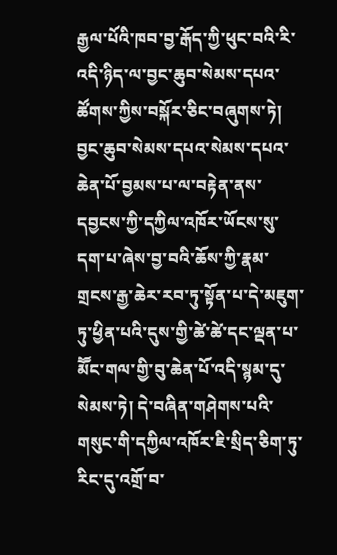རྒྱལ་པོའི་ཁབ་བྱ་རྒོད་ཀྱི་ཕུང་བའི་རི་འདི་ཉིད་ལ་བྱང་ཆུབ་སེམས་དཔའ་ཚོགས་ཀྱིས་བསྐོར་ཅིང་བཞུགས་ཏེ། བྱང་ཆུབ་སེམས་དཔའ་སེམས་དཔའ་ཆེན་པོ་བྱམས་པ་ལ་བརྟེན་ནས་དབྱངས་ཀྱི་དཀྱིལ་འཁོར་ཡོངས་སུ་དག་པ་ཞེས་བྱ་བའི་ཆོས་ཀྱི་རྣམ་གྲངས་རྒྱ་ཆེར་རབ་ཏུ་སྟོན་པ་དེ་མཇུག་ཏུ་ཕྱིན་པའི་དུས་གྱི་ཚེ་ཚེ་དང་ལྡན་པ་མཽང་གལ་གྱི་བུ་ཆེན་པོ་འདི་སྙམ་དུ་སེམས་ཏེ། དེ་བཞིན་གཤེགས་པའི་གསུང་གི་དཀྱིལ་འཁོར་ཇི་སྲིད་ཅིག་ཏུ་རིང་དུ་འགྲོ་བ་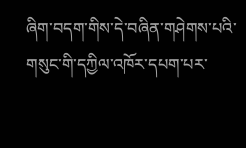ཞིག་བདག་གིས་དེ་བཞིན་གཤེགས་པའི་གསུང་གི་དཀྱིལ་འཁོར་དཔག་པར་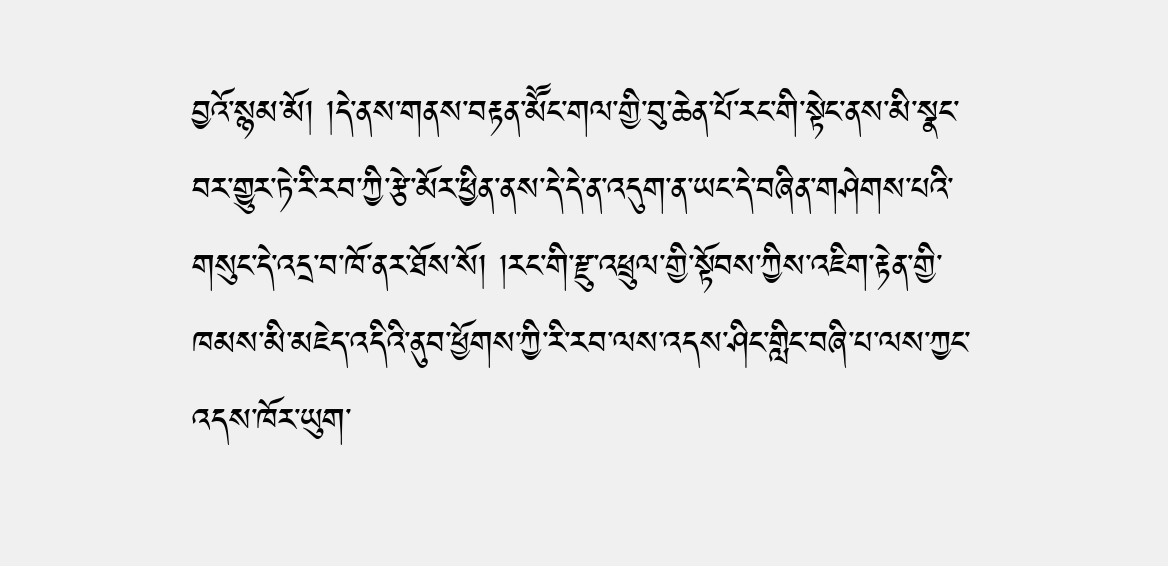བྱའོ་སྙམ་མོ། །དེ་ནས་གནས་བརྟན་མཽང་གལ་གྱི་བུ་ཆེན་པོ་རང་གི་སྟེང་ནས་མི་སྣང་བར་གྱུར་ཏེ་རི་རབ་ཀྱི་རྩེ་མོར་ཕྱིན་ནས་དེ་དེ་ན་འདུག་ན་ཡང་དེ་བཞིན་གཤེགས་པའི་གསུང་དེ་འདྲ་བ་ཁོ་ནར་ཐོས་སོ། །རང་གི་རྫུ་འཕྲུལ་གྱི་སྟོབས་ཀྱིས་འཇིག་རྟེན་གྱི་ཁམས་མི་མཇེད་འདིའི་ནུབ་ཕྱོགས་ཀྱི་རི་རབ་ལས་འདས་ཤིང་གླིང་བཞི་པ་ལས་ཀྱང་འདས་ཁོར་ཡུག་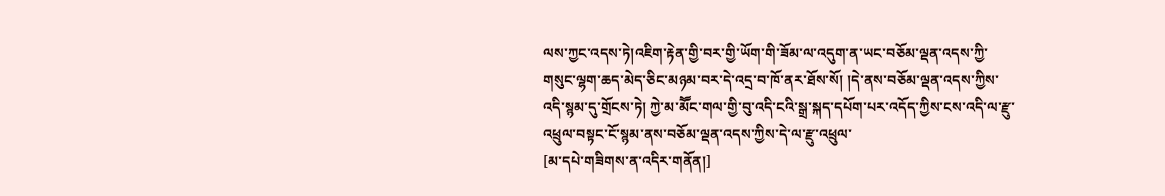ལས་ཀྱང་འདས་ཏེ།འཇིག་རྟེན་གྱི་བར་གྱི་ཡོག་གི་ཟོམ་ལ་འདུག་ན་ཡང་བཅོམ་ལྡན་འདས་ཀྱི་གསུང་ལྷག་ཆད་མེད་ཅིང་མཉམ་བར་དེ་འདྲ་བ་ཁོ་ནར་ཐོས་སོ། །དེ་ནས་བཅོམ་ལྡན་འདས་ཀྱིས་འདི་སྙམ་དུ་གྲོངས་ཏེ། ཀྱེ་མ་མཽང་གལ་གྱི་བུ་འདི་ངའི་སྒྲ་སྐད་དཔོག་པར་འདོད་ཀྱིས་ངས་འདི་ལ་རྫུ་འཕྲུལ་བསྟང་ངོ་སྙམ་ནས་བཅོམ་ལྡན་འདས་ཀྱིས་དེ་ལ་རྫུ་འཕྲུལ་
[མ་དཔེ་གཟིགས་ན་འདིར་གནོན།]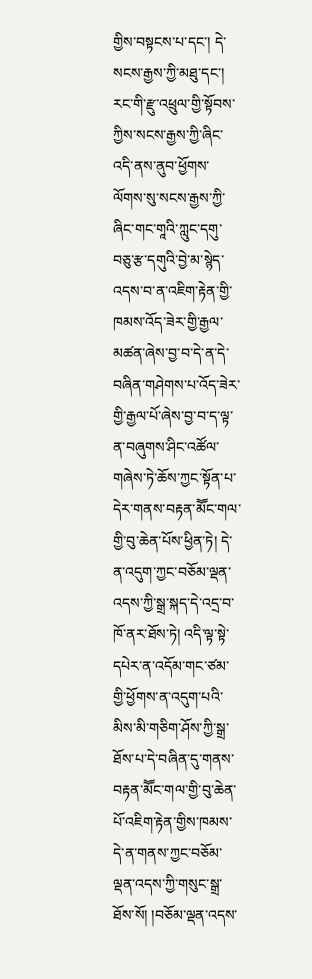གྱིས་བསྟངས་པ་དང་། དེ་སངས་རྒྱས་ཀྱི་མཐུ་དང་། རང་གི་རྫུ་འཕྲུལ་གྱི་སྟོབས་ཀྱིས་སངས་རྒྱས་ཀྱི་ཞིང་འདི་ནས་ནུབ་ཕྱོགས་ལོགས་སུ་སངས་རྒྱས་ཀྱི་ཞིང་གང་གཱའི་ཀླུང་དགུ་བཅུ་རྩ་དགུའི་བྱེ་མ་སྙེད་འདས་བ་ན་འཇིག་རྟེན་གྱི་ཁམས་འོད་ཟེར་གྱི་རྒྱལ་མཚན་ཞེས་བྱ་བ་དེ་ན་དེ་བཞིན་གཤེགས་པ་འོད་ཟེར་གྱི་རྒྱལ་པོ་ཞེས་བྱ་བ་ད་ལྟ་ན་བཞུགས་ཤིང་འཚོལ་གཞེས་ཏེ་ཆོས་ཀྱང་སྟོན་པ་དེར་གནས་བརྟན་མཽང་གལ་གྱི་བུ་ཆེན་པོས་ཕྱིན་ཏེ། དེ་ན་འདུག་ཀྱང་བཅོམ་ལྡན་འདས་ཀྱི་སྒྲ་སྐད་དེ་འདྲ་བ་ཁོ་ནར་ཐོས་ཏེ། འདི་ལྟ་སྟེ་དཔེར་ན་འདོམ་གང་ཙམ་གྱི་ཕྱོགས་ན་འདུག་པའི་མིས་མི་གཅིག་ཤོས་ཀྱི་སྒྲ་ཐོས་པ་དེ་བཞིན་དུ་གནས་བརྟན་མཽང་གལ་གྱི་བུ་ཆེན་པོ་འཇིག་རྟེན་གྱིས་ཁམས་དེ་ན་གནས་ཀྱང་བཅོམ་ལྡན་འདས་ཀྱི་གསུང་སྒྲ་ཐོས་སོ། །བཅོམ་ལྡན་འདས་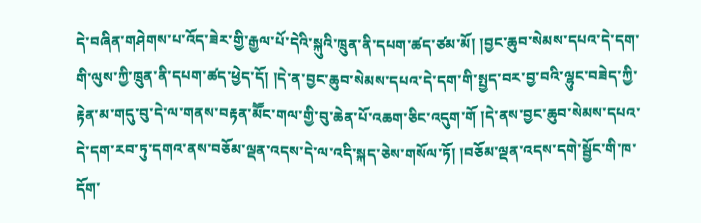དེ་བཞིན་གཤེགས་པ་འོད་ཟེར་གྱི་རྒྱལ་པོ་དེའི་སྐུའི་ཁྲུན་ནི་དཔག་ཚད་ཙམ་མོ། །བྱང་ཆུབ་སེམས་དཔའ་དེ་དག་གི་ལུས་ཀྱི་ཁྲུན་ནི་དཔག་ཚད་ཕྱེད་དོ། །དེ་ན་བྱང་ཆུབ་སེམས་དཔའ་དེ་དག་གི་སྤྱད་བར་བྱ་བའི་ལྷུང་བཟེད་ཀྱི་རྟེན་མ་གདུ་བུ་དེ་ལ་གནས་བརྟན་མཽང་གལ་གྱི་བུ་ཆེན་པོ་འཆག་ཅིང་འདུག་གོ །དེ་ནས་བྱང་ཆུབ་སེམས་དཔའ་དེ་དག་རབ་ཏུ་དགའ་ནས་བཅོམ་ལྡན་འདས་དེ་ལ་འདི་སྐད་ཅེས་གསོལ་ཏོ། །བཅོམ་ལྡན་འདས་དགེ་སྦྱོང་གི་ཁ་དོག་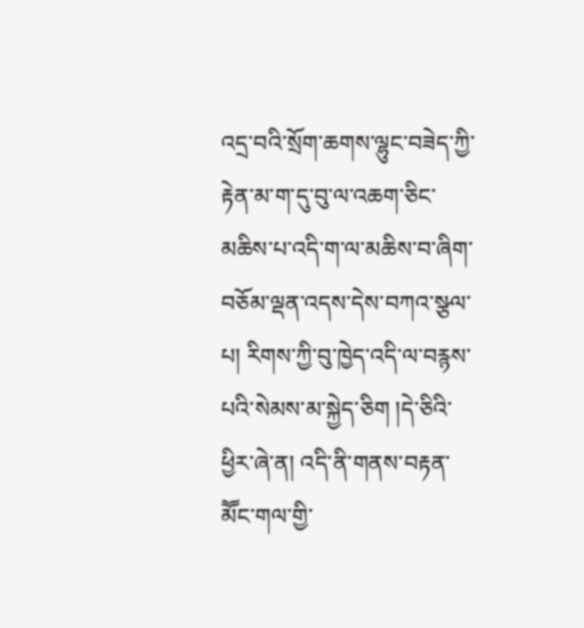འདྲ་བའི་སྲོག་ཆགས་ལྷུང་བཟེད་ཀྱི་རྟེན་མ་ག་དུ་བུ་ལ་འཆག་ཅིང་མཆིས་པ་འདི་ག་ལ་མཆིས་བ་ཞིག་བཅོམ་ལྡན་འདས་དེས་བཀའ་སྩལ་པ། རིགས་ཀྱི་བུ་ཁྱེད་འདི་ལ་བརྙས་པའི་སེམས་མ་སྐྱེད་ཅིག །དེ་ཅིའི་ཕྱིར་ཞེ་ན། འདི་ནི་གནས་བརྟན་མཽང་གལ་གྱི་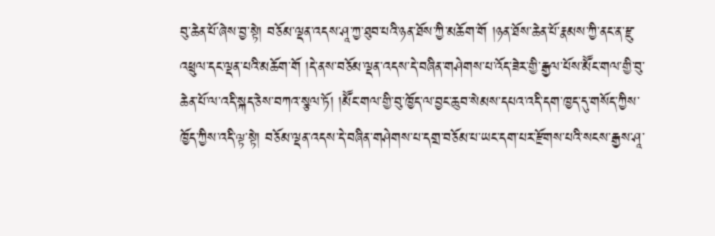བུ་ཆེན་པོ་ཞེས་བྱ་སྟེ། བཅོམ་ལྡན་འདས་ཤཱ་ཀྱ་ཐུབ་པའི་ཉན་ཐོས་ཀྱི་མཆོག་གོ །ཉན་ཐོས་ཆེན་པོ་རྣམས་ཀྱི་ནང་ན་རྫུ་འཕྲུལ་དང་ལྡན་པའི་མཆོག་གོ །དེ་ནས་བཅོམ་ལྡན་འདས་དེ་བཞིན་གཤེགས་པ་འོད་ཟེར་གྱི་རྒྱལ་པོས་མཽང་གལ་གྱི་བུ་ཆེན་པོ་ལ་འདི་སྐད་ཅེས་བཀའ་སྩལ་ཏོ། །མཽང་གལ་གྱི་བུ་ཁྱོད་ལ་བྱང་ཆུབ་སེམས་དཔའ་འདི་དག་ཁྱད་དུ་གསོད་ཀྱིས་ཁྱོད་ཀྱིས་འདི་ལྟ་སྟེ། བཅོམ་ལྡན་འདས་དེ་བཞིན་གཤེགས་པ་དགྲ་བཅོམ་པ་ཡང་དག་པར་རྫོགས་པའི་སངས་རྒྱས་ཤཱ་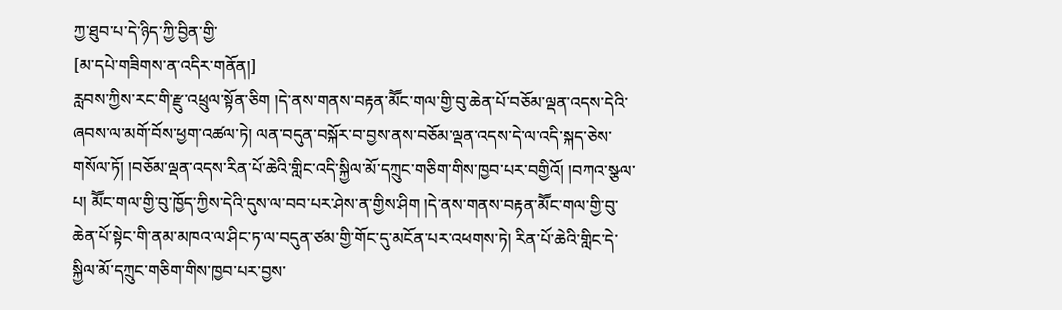ཀྱ་ཐུབ་པ་དེ་ཉིད་ཀྱི་བྱིན་གྱི་
[མ་དཔེ་གཟིགས་ན་འདིར་གནོན།]
རླབས་ཀྱིས་རང་གི་རྫུ་འཕྲུལ་སྟོན་ཅིག །དེ་ནས་གནས་བརྟན་མཽང་གལ་གྱི་བུ་ཆེན་པོ་བཅོམ་ལྡན་འདས་དེའི་ཞབས་ལ་མགོ་བོས་ཕྱག་འཚལ་ཏེ། ལན་བདུན་བསྐོར་བ་བྱས་ནས་བཅོམ་ལྡན་འདས་དེ་ལ་འདི་སྐད་ཅེས་གསོལ་ཏོ། །བཅོམ་ལྡན་འདས་རིན་པོ་ཆེའི་གླིང་འདི་སྐྱིལ་མོ་དཀྲུང་གཅིག་གིས་ཁྱབ་པར་བགྱིའོ། །བཀའ་སྩལ་པ། མཽང་གལ་གྱི་བུ་ཁྱོད་ཀྱིས་དེའི་དུས་ལ་བབ་པར་ཤེས་ན་གྱིས་ཤིག །དེ་ནས་གནས་བརྟན་མཽང་གལ་གྱི་བུ་ཆེན་པོ་སྟེང་གི་ནམ་མཁའ་ལ་ཤིང་ཏ་ལ་བདུན་ཙམ་གྱི་གོང་དུ་མངོན་པར་འཕགས་ཏེ། རིན་པོ་ཆེའི་གླིང་དེ་སྐྱིལ་མོ་དཀྲུང་གཅིག་གིས་ཁྱབ་པར་བྱས་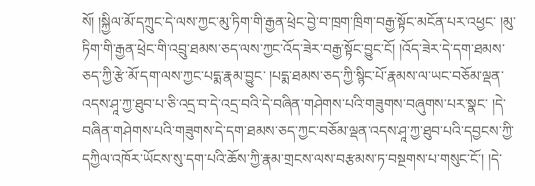སོ། །སྐྱིལ་མོ་དཀྲུང་དེ་ལས་ཀྱང་མུ་ཏིག་གི་རྒྱན་ཕྲེང་བྱེ་བ་ཁྲག་ཁྲིག་བརྒྱ་སྟོང་མངོན་པར་འཕྱང་ །མུ་ཏིག་གི་རྒྱན་ཕྲེང་གི་འབྲུ་ཐམས་ཅད་ལས་ཀྱང་འོད་ཟེར་བརྒྱ་སྟོང་བྱུང་ངོ། །འོད་ཟེར་དེ་དག་ཐམས་ཅད་ཀྱི་རྩེ་མོ་དག་ལས་ཀྱང་པདྨ་རྣམ་བྱུང་ །པདྨ་ཐམས་ཅད་ཀྱི་སྙིང་པོ་རྣམས་ལ་ཡང་བཅོམ་ལྡན་འདས་ཤཱ་ཀྱ་ཐུབ་པ་ཅི་འདྲ་བ་དེ་འདྲ་བའི་དེ་བཞིན་གཤེགས་པའི་གཟུགས་བཞུགས་པར་སྣང་ །དེ་བཞིན་གཤེགས་པའི་གཟུགས་དེ་དག་ཐམས་ཅད་ཀྱང་བཅོམ་ལྡན་འདས་ཤཱ་ཀྱ་ཐུབ་པའི་དབྱངས་ཀྱི་དཀྱིལ་འཁོར་ཡོངས་སུ་དག་པའི་ཆོས་ཀྱི་རྣམ་གྲངས་ལས་བརྩམས་ཏ་བསྔགས་པ་གསུང་ངོ་། །དེ་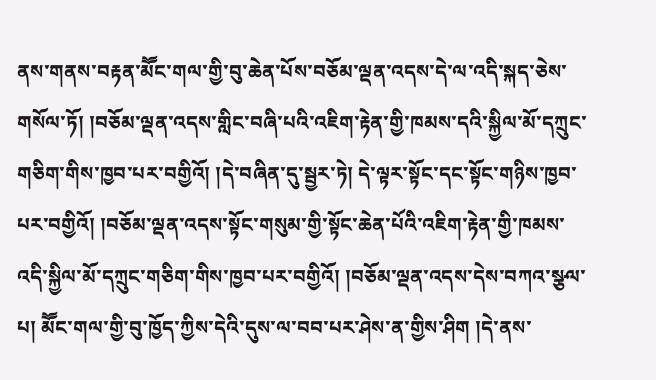ནས་གནས་བརྟན་མཽང་གལ་གྱི་བུ་ཆེན་པོས་བཅོམ་ལྡན་འདས་དེ་ལ་འདི་སྐད་ཅེས་གསོལ་ཏོ། །བཅོམ་ལྡན་འདས་གླིང་བཞི་པའི་འཇིག་རྟེན་གྱི་ཁམས་དའི་སྐྱིལ་མོ་དཀྲུང་གཅིག་གིས་ཁྱབ་པར་བགྱིའོ། །དེ་བཞིན་དུ་སྦྱར་ཏེ། དེ་ལྟར་སྟོང་དང་སྟོང་གཉིས་ཁྱབ་པར་བགྱིའོ། །བཅོམ་ལྡན་འདས་སྟོང་གསུམ་གྱི་སྟོང་ཆེན་པོའི་འཇིག་རྟེན་གྱི་ཁམས་འདི་སྐྱིལ་མོ་དཀྲུང་གཅིག་གིས་ཁྱབ་པར་བགྱིའོ། །བཅོམ་ལྡན་འདས་དེས་བཀའ་སྩལ་པ། མཽང་གལ་གྱི་བུ་ཁྱོད་ཀྱིས་དེའི་དུས་ལ་བབ་པར་ཤེས་ན་གྱིས་ཤིག །དེ་ནས་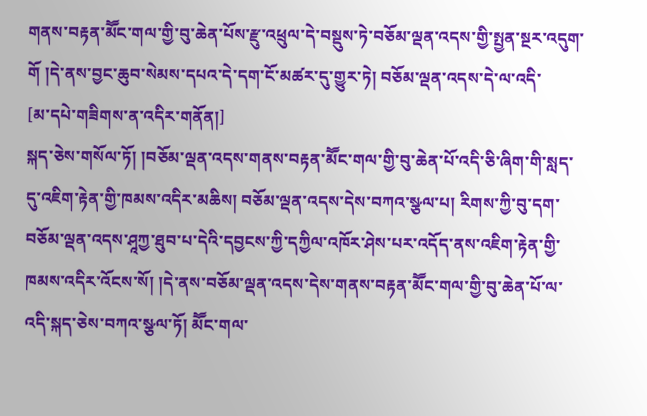གནས་བརྟན་མཽང་གལ་གྱི་བུ་ཆེན་པོས་རྫུ་འཕྲུལ་དེ་བསྡུས་ཏེ་བཅོམ་ལྡན་འདས་གྱི་སྤྱན་སྔར་འདུག་གོ །དེ་ནས་བྱང་ཆུབ་སེམས་དཔའ་དེ་དག་ངོ་མཚར་དུ་གྱུར་ཏེ། བཅོམ་ལྡན་འདས་དེ་ལ་འདི་
[མ་དཔེ་གཟིགས་ན་འདིར་གནོན།]
སྐད་ཅེས་གསོལ་ཏོ། །བཅོམ་ལྡན་འདས་གནས་བརྟན་མཽང་གལ་གྱི་བུ་ཆེན་པོ་འདི་ཅི་ཞིག་གི་སླད་དུ་འཇིག་རྟེན་གྱི་ཁམས་འདིར་མཆིས། བཅོམ་ལྡན་འདས་དེས་བཀའ་སྩལ་པ། རིགས་ཀྱི་བུ་དག་བཅོམ་ལྡན་འདས་ཤཱཀྱ་ཐུབ་པ་དེའི་དབྱངས་ཀྱི་དཀྱིལ་འཁོར་ཤེས་པར་འདོད་ནས་འཇིག་རྟེན་གྱི་ཁམས་འདིར་འོངས་སོ། །དེ་ནས་བཅོམ་ལྡན་འདས་དེས་གནས་བརྟན་མཽང་གལ་གྱི་བུ་ཆེན་པོ་ལ་འདི་སྐད་ཅེས་བཀའ་སྩལ་ཏོ། མཽང་གལ་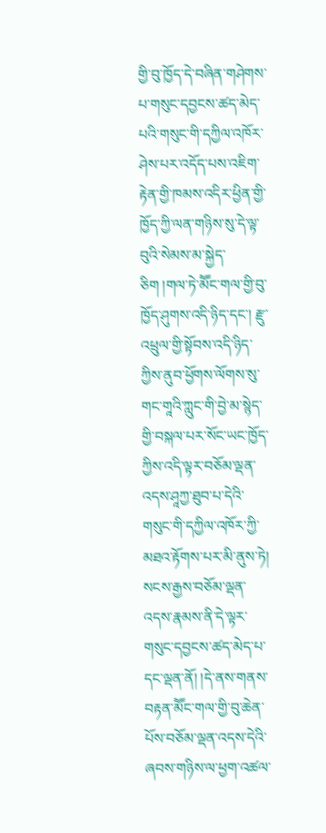གྱི་བུ་ཁྱོད་དེ་བཞིན་གཤེགས་པ་གསུང་དབྱངས་ཚད་མེད་པའི་གསུང་གི་དཀྱིལ་འཁོར་ཤེས་པར་འདོད་པས་འཇིག་རྟེན་གྱི་ཁམས་འདིར་ཕྱིན་གྱི་ཁྱོད་ཀྱི་ལན་གཉིས་སུ་དེ་ལྟ་བུའི་སེམས་མ་སྐྱེད་ཅིག །གལ་ཏེ་མཽང་གལ་གྱི་བུ་ཁྱོད་ཤུགས་འདི་ཉིད་དང་། རྫུ་འཕྲུལ་གྱི་སྟོབས་འདི་ཉིད་ཀྱིས་ནུབ་ཕྱོགས་ལོགས་སུ་གང་གཱའི་ཀླུང་གི་བྱེ་མ་སྙེད་གྱི་བསྐལ་པར་སོང་ཡང་ཁྱོད་ཀྱིས་འདི་ལྟར་བཅོམ་ལྡན་འདས་ཤཱཀྱ་ཐུབ་པ་དེའི་གསུང་གི་དཀྱིལ་འཁོར་ཀྱི་མཐའ་རྟོགས་པར་མི་ནུས་ཏེ། སངས་རྒྱས་བཅོམ་ལྡན་འདས་རྣམས་ནི་དེ་ལྟར་གསུང་དབྱངས་ཚད་མེད་པ་དང་ལྡན་ནོ། །དེ་ནས་གནས་བརྟན་མཽང་གལ་གྱི་བུ་ཆེན་པོས་བཅོམ་ལྡན་འདས་དེའི་ཞབས་གཉིས་ལ་ཕྱག་འཚལ་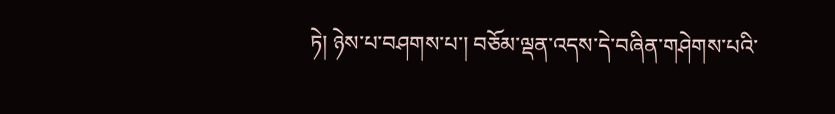ཏེ། ཉེས་པ་བཤགས་པ་། བཅོམ་ལྡན་འདས་དེ་བཞིན་གཤེགས་པའི་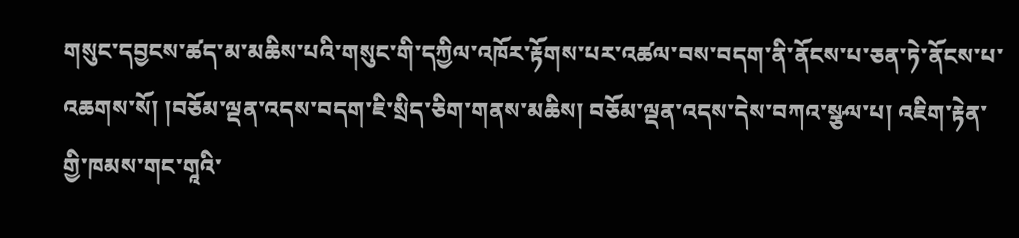གསུང་དབྱངས་ཚད་མ་མཆིས་པའི་གསུང་གི་དཀྱིལ་འཁོར་རྟོགས་པར་འཚལ་བས་བདག་ནི་ནོངས་པ་ཅན་ཏེ་ནོངས་པ་འཆགས་སོ། །བཅོམ་ལྡན་འདས་བདག་ཇི་སྲིད་ཅིག་གནས་མཆིས། བཅོམ་ལྡན་འདས་དེས་བཀའ་སྩལ་པ། འཇིག་རྟེན་གྱི་ཁམས་གང་གཱའི་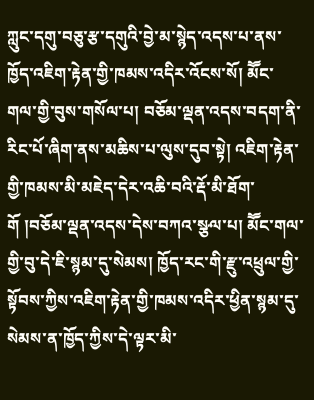ཀླུང་དགུ་བཅུ་རྩ་དགུའི་བྱེ་མ་སྙེད་འདས་པ་ནས་ཁྱོད་འཇིག་རྟེན་གྱི་ཁམས་འདིར་འོངས་སོ། མཽང་གལ་གྱི་བུས་གསོལ་པ། བཅོམ་ལྡན་འདས་བདག་ནི་རིང་པོ་ཞིག་ནས་མཆིས་པ་ལུས་དུབ་སྟེ། འཇིག་རྟེན་གྱི་ཁམས་མི་མཇེད་དེར་འཆི་བའི་རྡོ་མི་ཐོག་གོ །བཅོམ་ལྡན་འདས་དེས་བཀའ་སྩལ་པ། མཽང་གལ་གྱི་བུ་དེ་ཇི་སྙམ་དུ་སེམས། ཁྱོད་རང་གི་རྫུ་འཕྲུལ་གྱི་སྟོབས་ཀྱིས་འཇིག་རྟེན་གྱི་ཁམས་འདིར་ཕྱིན་སྙམ་དུ་སེམས་ན་ཁྱོད་ཀྱིས་དེ་ལྟར་མི་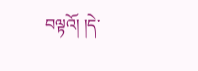བལྟའོ། །དེ་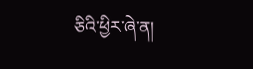ཅིའི་ཕྱིར་ཞེ་ན།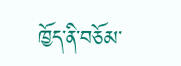ཁྱོད་ནི་བཅོམ་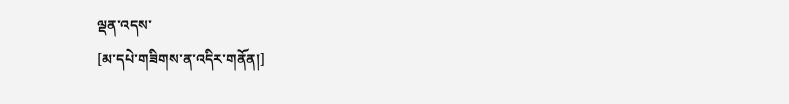ལྡན་འདས་
[མ་དཔེ་གཟིགས་ན་འདིར་གནོན།]